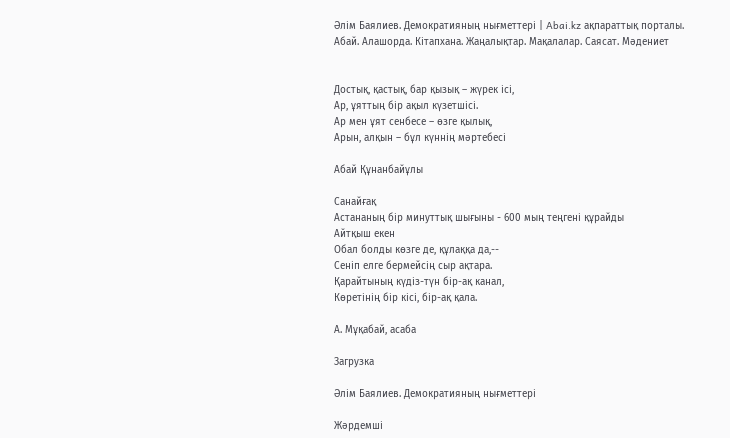Әлім Баялиев. Демократияның нығметтері | Abai.kz ақпараттық порталы. Абай. Алашорда. Кітапхана. Жаңалықтар. Мақалалар. Саясат. Мәдениет


Достық, қастық, бар қызық – жүрек ісі,
Ар, ұяттың бір ақыл күзетшісі.
Ар мен ұят сенбесе – өзге қылық,
Арын, алқын – бұл күннің мәртебесі

Абай Құнанбайұлы

Санайғақ
Астананың бір минуттық шығыны - 600 мың теңгені құрайды
Айтқыш екен
Обал болды көзге де, құлаққа да,--
Сеніп елге бермейсің сыр ақтара.
Қарайтының күдіз-түн бір-ақ канал,
Көретінің бір кісі, бір-ақ қала.

А. Мұқабай, асаба

Загрузка

Әлім Баялиев. Демократияның нығметтері

Жәрдемші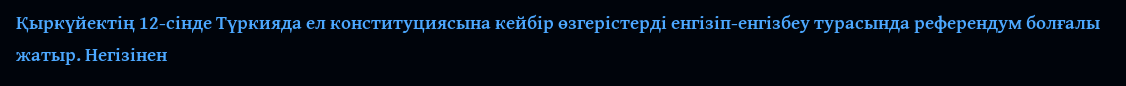Қыркүйектің 12-сінде Түркияда ел конституциясына кейбір өзгерістерді енгізіп-енгізбеу турасында референдум болғалы жатыр. Негізінен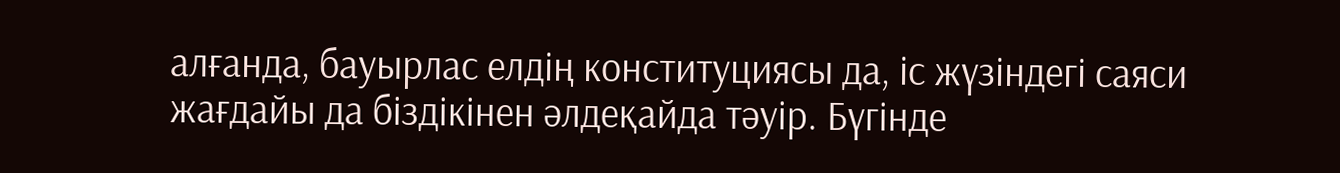алғанда, бауырлас елдің конституциясы да, іс жүзіндегі саяси жағдайы да біздікінен әлдеқайда тәуір. Бүгінде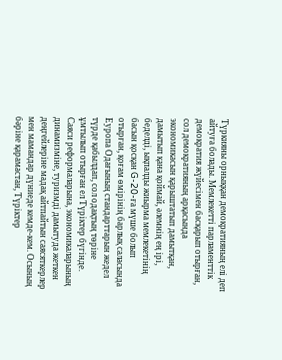Түркияны орныққан демократияның елі деп айтуға болады. Мемлекетті парламенттік демократия жүйесімен басқарып отырған, сол демократияның арқасында экономикасын қарыштатып дамытқан, дамытып қана қоймай, әлемнің ең ірі, беделді, ықпалды жиырма мемлекетінің басын қосқан G-20-ға мүше болып отырған, қоғам өмірінің барлық саласында Еуропа Одағының стандарттарын жедел түрде қабылдап, сол одақтың төріне ұмтылып отырған ел Түріктер бүгінде. Саяси реформаларына, экономикаларының динамизміне, туризмді дамытуда жеткен деңгейлеріне мадақ айтпайтын саясяткерлер мен мамандар дүниеде кемде-кем. Осының бәріне қарамастан, Түріктер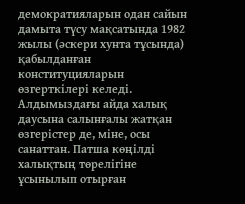демократияларын одан сайын дамыта түсу мақсатында 1982 жылы (әскери хунта тұсында) қабылданған конституцияларын өзгерткілері келеді. Алдымыздағы айда халық даусына салынғалы жатқан өзгерістер де, міне, осы санаттан. Патша көңілді халықтың төрелігіне ұсынылып отырған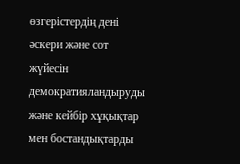өзгерістердің дені әскери және сот жүйесін демократияландыруды және кейбір хұқықтар мен бостандықтарды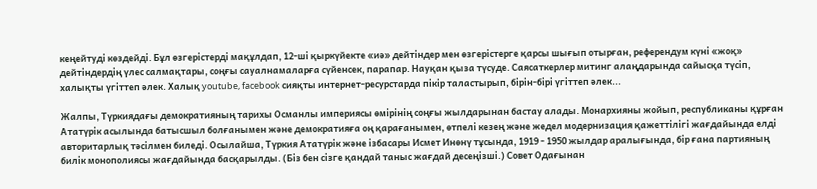кеңейтуді көздейді. Бұл өзгерістерді мақұлдап, 12-ші қыркүйекте «иә» дейтіндер мен өзгерістерге қарсы шығып отырған, референдум күні «жоқ» дейтіндердің үлес салмақтары, соңғы сауалнамаларға сүйенсек, парапар. Науқан қыза түсуде. Саясаткерлер митинг алаңдарында сайысқа түсіп, халықты үгіттеп әлек. Халық youtube, facebook сияқты интернет-ресурстарда пікір таластырып, бірін-бірі үгіттеп әлек...

Жалпы, Түркиядағы демократияның тарихы Османлы империясы өмірінің соңғы жылдарынан бастау алады. Монархияны жойып, республиканы құрған Ататүрік асылында батысшыл болғанымен және демократияға оң қарағанымен, өтпелі кезең және жедел модернизация қажеттілігі жағдайында елді авторитарлық тәсілмен биледі. Осылайша, Түркия Ататүрік және ізбасары Исмет Инөнү тұсында, 1919 - 1950 жылдар аралығында, бір ғана партияның билік монополиясы жағдайында басқарылды. (Біз бен сізге қандай таныс жағдай десеңізші.) Совет Одағынан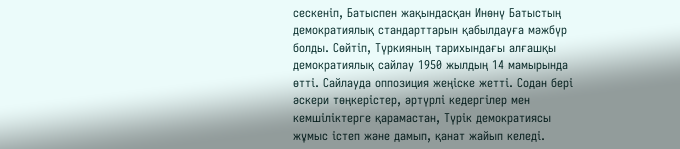сескеніп, Батыспен жақындасқан Инөнү Батыстың демократиялық стандарттарын қабылдауға мәжбүр болды. Сөйтіп, Түркияның тарихындағы алғашқы демократиялық сайлау 1950 жылдың 14 мамырында өтті. Сайлауда оппозиция жеңіске жетті. Содан бері әскери төңкерістер, әртүрлі кедергілер мен кемшіліктерге қарамастан, Түрік демократиясы жұмыс істеп және дамып, қанат жайып келеді.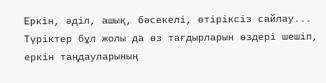Еркін, әділ, ашық, бәсекелі, өтіріксіз сайлау... Түріктер бұл жолы да өз тағдырларын өздері шешіп, еркін таңдауларының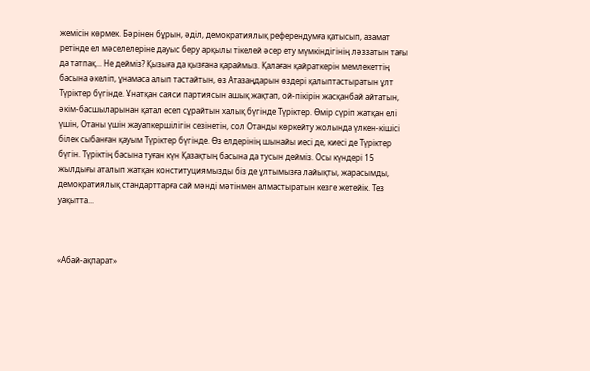жемісін көрмек. Бәрінен бұрын, әділ, демократиялық референдумға қатысып, азамат ретінде ел мәселелеріне дауыс беру арқылы тікелей әсер ету мүмкіндігінің ләззатын тағы да татпақ... Не дейміз? Қызыға да қызғана қараймыз. Қалаған қайраткерін мемлекеттің басына әкеліп, ұнамаса алып тастайтын, өз Атазаңдарын өздері қалыптастыратын ұлт Түріктер бүгінде. Ұнатқан саяси партиясын ашық жақтап, ой-пікірін жасқанбай айтатын, әкім-басшыларынан қатал есеп сұрайтын халық бүгінде Түріктер. Өмір сүріп жатқан елі үшін, Отаны үшін жауапкершілігін сезінетін, сол Отанды көркейту жолында үлкен-кішісі білек сыбанған қауым Түріктер бүгінде. Өз елдерінің шынайы иесі де, киесі де Түріктер бүгін. Түріктің басына туған күн Қазақтың басына да тусын дейміз. Осы күндері 15 жылдығы аталып жатқан конституциямызды біз де ұлтымызға лайықты, жарасымды, демократиялық стандарттарға сай мәнді мәтінмен алмастыратын кезге жетейік. Тез уақытта...



«Абай-ақпарат»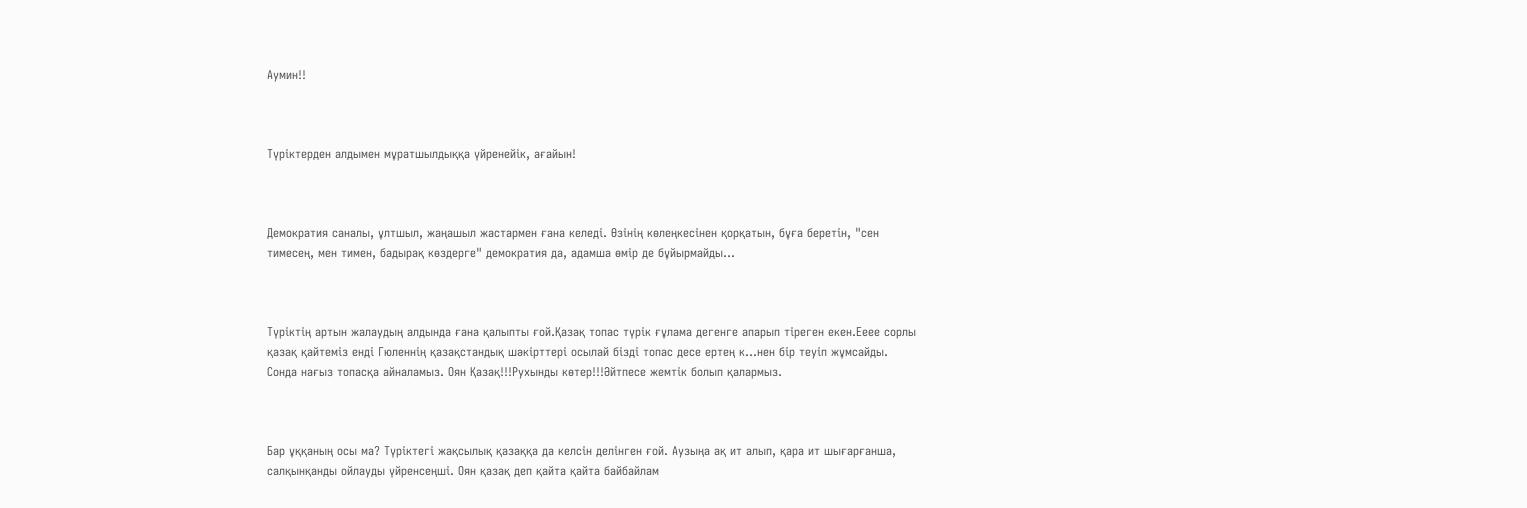Aумин!!



Түріктерден алдымен мұратшылдыққа үйренейік, ағайын!



Демократия саналы, ұлтшыл, жаңашыл жастармен ғана келеді. Өзінің көлеңкесінен қорқатын, бұға беретін, "сен тимесең, мен тимен, бадырақ көздерге" демократия да, адамша өмір де бұйырмайды...



Түріктің артын жалаудың алдында ғана қалыпты ғой.Қазақ топас түрік ғұлама дегенге апарып тіреген екен.Ееее сорлы қазақ қайтеміз енді Гюленнің қазақстандық шәкірттері осылай бізді топас десе ертең к...нен бір теуіп жұмсайды. Сонда нағыз топасқа айналамыз. Оян Қазақ!!!Рухынды көтер!!!Әйтпесе жемтік болып қалармыз.



Бар ұққаның осы ма? Түріктегі жақсылық қазаққа да келсін делінген ғой. Аузыңа ақ ит алып, қара ит шығарғанша, салқынқанды ойлауды үйренсеңші. Оян қазақ деп қайта қайта байбайлам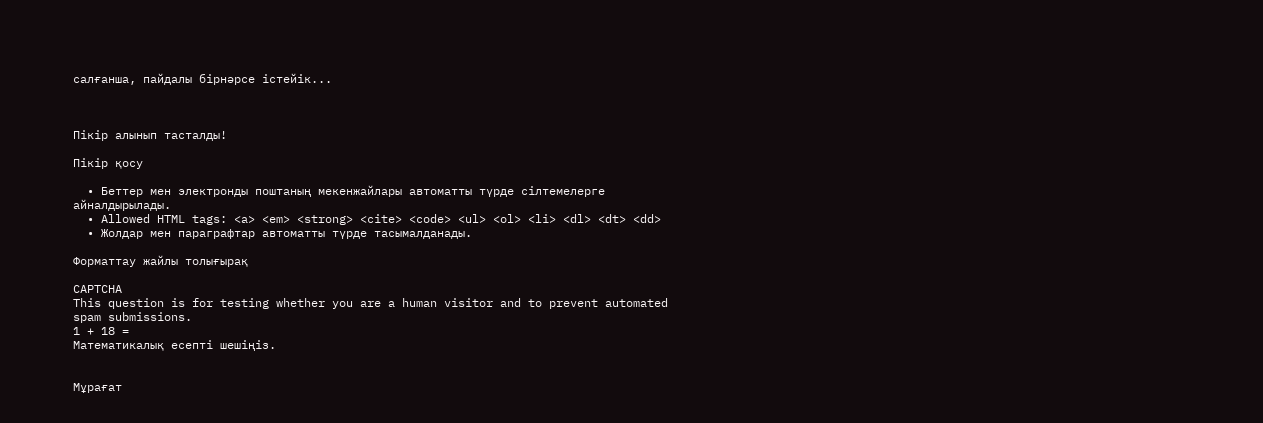салғанша, пайдалы бірнәрсе істейік...



Пікір алынып тасталды!

Пікір қосу

  • Беттер мен электронды поштаның мекенжайлары автоматты түрде сілтемелерге айналдырылады.
  • Allowed HTML tags: <a> <em> <strong> <cite> <code> <ul> <ol> <li> <dl> <dt> <dd>
  • Жолдар мен параграфтар автоматты түрде тасымалданады.

Форматтау жайлы толығырақ

CAPTCHA
This question is for testing whether you are a human visitor and to prevent automated spam submissions.
1 + 18 =
Математикалық есепті шешіңіз.


Мұрағат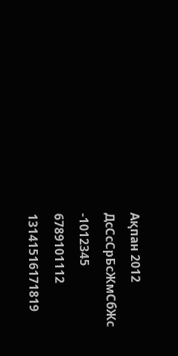Ақпан 2012
ДсСсСрБсЖмСбЖс
-1012345
6789101112
13141516171819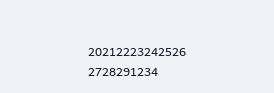20212223242526
2728291234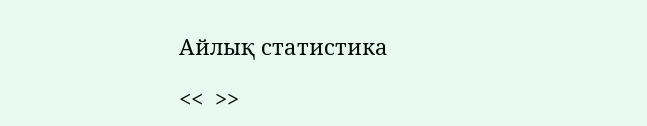Айлық статистика

<<  >>